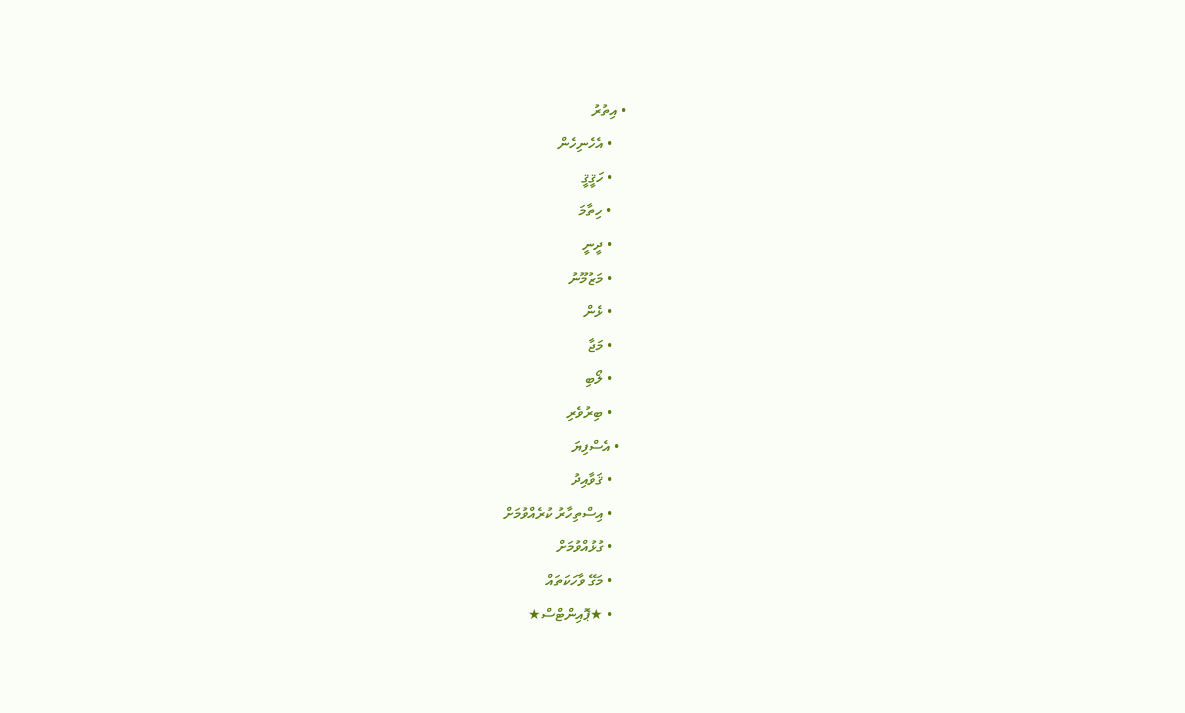• އިތުރު
    • އެހެނިހެން
    • ހަޤީޤީ
    • ހިތާމަ
    • ދީނީ
    • މަޒުމޫނު
    • ޅެން
    • މަޖާ
    • ލޯބި
    • ބިރުވެރި
  • އެސްފިޔަ
    • ޤަވާއިދު
    • އިސްތިހާރު ކުރެއްވުމަށް
    • ގުޅުއްވުމަށް
    • މަގޭ ވާހަކަތައް
    • ★ޕޮއިންޓްސް★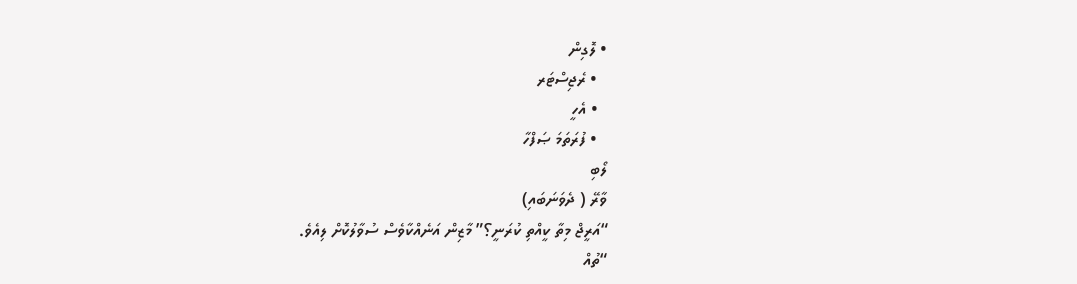• ލޮގިން
  • ރެޖިސްޓަރ
  • އެހީ
  • ފުރަތަމަ ޞަފްހާ
ލޯބި
ވާރޭ ( ދެވަނަބައި)
“އަރީޖް މިތާ ކީއްތި ކުރަނީ؟” މާޒިން އަނެއްކާވެސް ސުވާލުކޮށް ލިއެވެ.
“ތުއް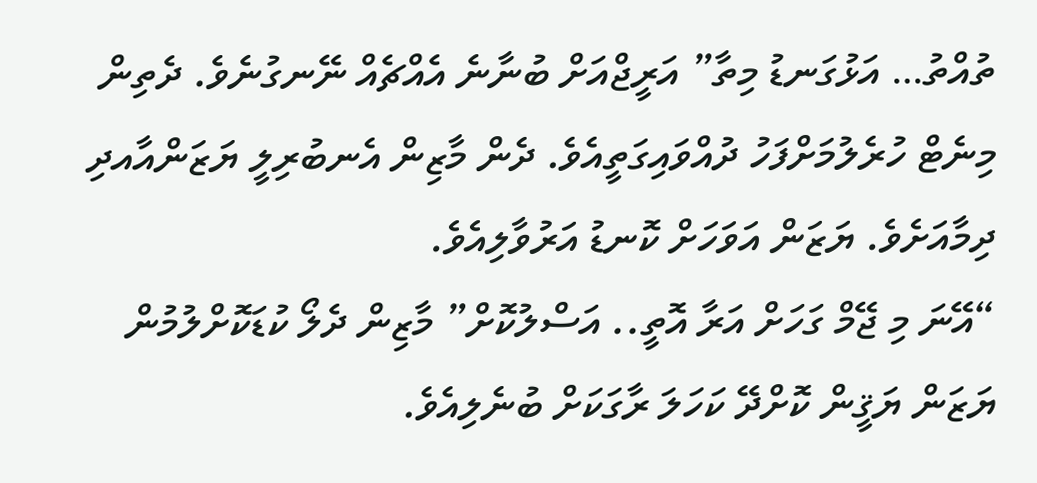ތުއްތު… އަޅުގަނޑު މިތާ” އަރީޖްއަށް ބުނާނެ އެއްޗެއް ނޭނގުނެވެ. ދެތިން މިނެޓް ހުރެލުމަށްފަހު ދުއްވައިގަތީއެވެ. ދެން މާޒިން އެނބުރިލީ ޔަޒަންއާއދި ދިމާއަށެވެ. ޔަޒަން އަވަހަށް ކޮނޑު އަރުވާލިއެވެ.
“އޭނަ މި ޖޭމް ގަހަށް އަރާ އޮތީ.. އަސްލުކޮށް” މާޒިން ދެލޯ ކުޑަކޮށްލުމުން ޔަޒަން ޔަޤީން ކޮށްދޭ ކަހަލަ ރާގަކަށް ބުނެލިއެވެ.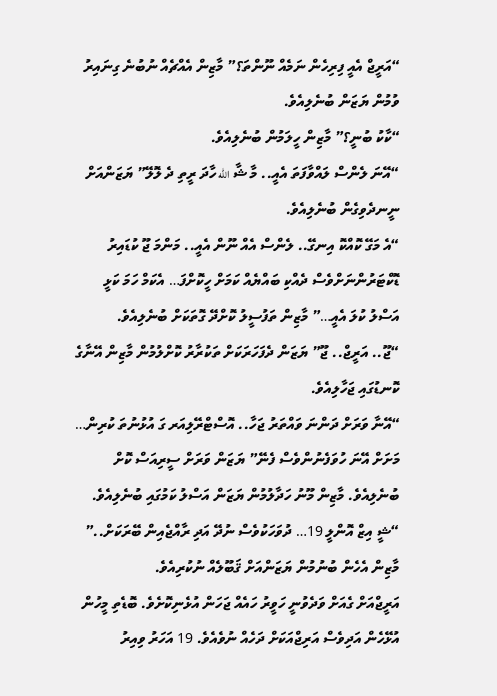“އަރީޖް އެއީ ފިރިހެން ނަމެއް ނޫންތަ؟” މާޒިން އެއްޗެއް ނުބުނެ ގިނައިރު ވުމުން ޔަޒަން ބުނެލިއެވެ.
“ކާކު ބުނީ؟” މާޒިން ހީލަމުން ބުނެލިއެވެ.
“އޭނަ ލެންސް ލައްވާފަތަ އެއީ.. މާ ޝާ الله ހާދަ ރީތި ދެ ލޮލޭ” ޔަޒަންއަށް ނީނދެވިގެން ބުނެލިއެވެ.
“އެ މަގޭ ކޮއްކޮ އިނގޭ.. ލެންސް އެއް ނޫން އެއީ.. މަންމަ ޖޫ ކުޑައިރު ޑޮކްޓަރުންނަށްވެސް ދެއްކި ބައްޔެއް ކަމަށް ހީކޮށްފަ… އެކަމް ހަމަ ކަޅީ އަސްލު ކުލަ އެއީ…” މާޒިން ތަފުސީލު ކޮށްދޭ ގޮތަކަށް ބުނެލިއެވެ.
“ޖޫ.. އަރީޖް.. ޖޫ” ޔަޒަން ދެފަހަރަކަށް ތަކުރާރު ކޮށްލުމުން މާޒިން އޭނާގެ ކޮނޑުގައި ޖަހާލިއެވެ.
“އޭނާ ވަރަށް ދަންނަ ވައްތަރު ޖަހާ.. އޮސްޓްރޭލިއަރ ގަ އުޅުނުތަ ކުރިން… މަށަށް އޭނަ ހުވަފެނުންވެސް ފެނޭ” ޔަޒަން ވަރަށް ސީރިއަސް ކޮށް ބުނެލިއެވެ. މާޒިން މޫނު ހަދާލުމުން ޔަޒަން އަސްލު ކަމުގައި ބުނެލިއެވެ.
“ޝީ އިޒް އޮންލީ 19… ދުވަހަކުވެސް ނުދޭ އަދި ރާއްޖެއިން ބޭރަކަށް..” މާޒިން އެހެން ބުނުމުން ޔަޒަންއަށް ޤަބޫލެއް ނުކުރިއެވެ.
އަރީޖްއަށް ގެއަށް ވަދެވުނީ ހަވީރު ހައެއް ޖަހަން އުޅެނިކޮށެވެ. ބޮޑެތި މީހުން އުޅޭހެން އަދިވެސް އަރިޖްއަކަށް ދަހެއް ނުވެއެވެ. 19 އަހަރު ވިއިރު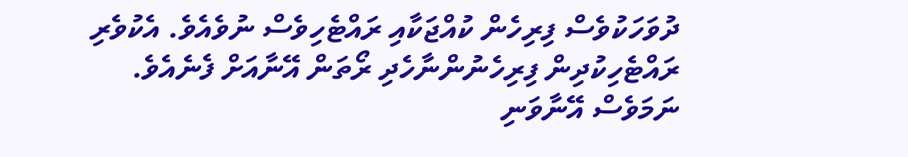ދުވަހަކުވެސް ފިރިހެން ކުއްޖަކާއި ރައްޓެހިވެސް ނުވެއެވެ. އެކުވެރި ރައްޓެހިކުދިން ފިރިހެނުންނާހެދި ރޯތަން އޭނާއަށް ފެނެއެވެ. ނަމަވެސް އޭނާވަނި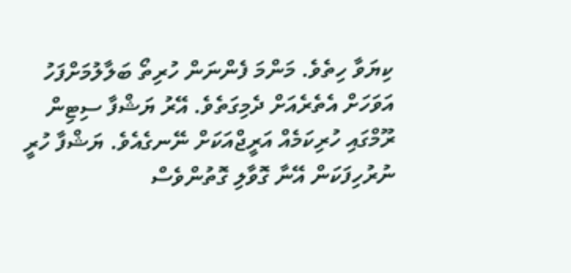ކިޔަވާ ހިތެވެ. މަންމަ ފެންނަން ހުރިތޯ ބަލާލުމަށްފަހު އަވަހަށް އެތެރެއަށް ދެމިގަތެވެ. އޭރު ޔަޝްފާ ސިޓިން ރޫމްގައި ހުރިކަމެއް އަރީޖްއަކަށް ނޭނގެއެވެ. ޔަޝްފާ ހުރީ ނުރުހިފަކަން އޭނާ ގޮވާލި ގޮތުންވެސް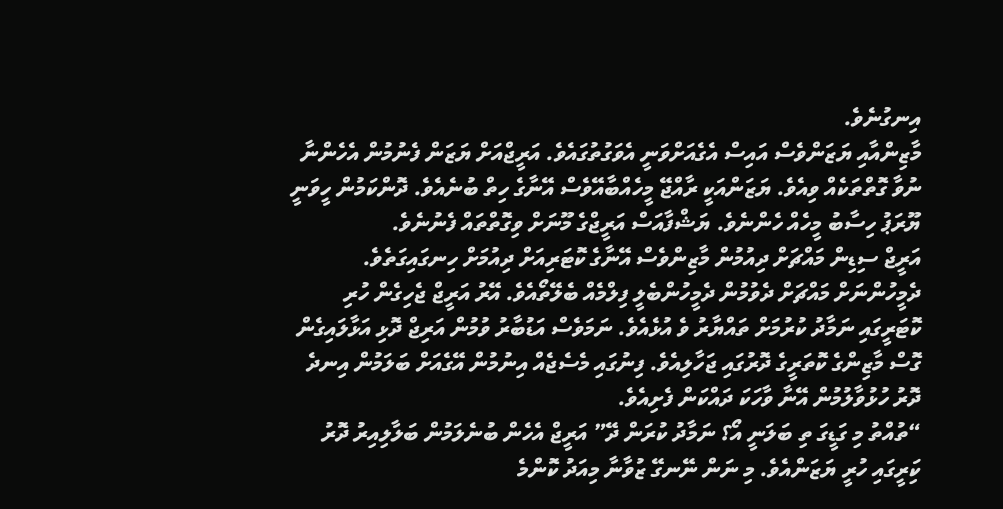އިނގުނެވެ.
މާޒިންއާއި ޔަޒަންވެސް އައިސް އެގެއަށްވަނީ އެވަގުތުގައެވެ. އަރީޖްއަށް ޔަޒަން ފެނުމުން އެހެންނާ ނުވާ ގޮތްތަކެއް ވިއެވެ. ޔަޒަންއަކީ ރާއްޖޭ މީހެއްބާއޭވެސް އޭނާގެ ހިތް ބުނެއެވެ. ދޮންކަމުން ހީވަނީ ޔޫރަޕު ހިސާބު މީހެއް ހެންނެވެ. ޔަޝްފާއަސް އަރީޖްގެ މޫނަށް ވިގޮތްތައް ފެނުނެވެ.
އަރީޖް ސިޑިން މައްޗަށް ދިއުމުން މާޒިންވެސް އޭނާގެ ކޮޓަރިއަށް ދިއުމަށް ހިނގައިގަތެވެ. ދެމީހުންނަށް މައްޗަށް ދެވުމުން ދެމީހުންބެލީ ފިލްމެއް ބެލޭތޯއެވެ. އޭރު އަރީޖް ޖެހިގެން ހުރި ކޮޓަރީގައި ނަމާދު ކުރުމަށް ތައްޔާރު ވެ އުޅެއެވެ. ނަމަވެސް އަޑުބާރު ވުމުން އަރިޖް ދޮޅި އަޅާލައިގެން ގޮސް މާޒިންގެ ކޮތަރީގެ ދޮރުގައި ޖަހާލިއެވެ. ފިނުގައި މެސެޖެއް އިނުމުން އޭގެއަށް ބަލަމުން އިނދެ ދޮރު ހުޅުވާލުމުން އޭނާ ވާހަކަ ދައްކަން ފެށިއެވެ.
“ތުއްތު މި ގަޑީގަ ތި ބަލަނީ އޯ؟ ނަމާދު ކުރަން ދޭ” އަރީޖް އެހެން ބުނެލަމުން ބަލާލިއިރު ދޮރު ކަިރީގައި ހުރީ ޔަޒަންއެވެ. މި ނަން ނޭނގޭ ޒުވާނާ މިއަދު ކޮންމެ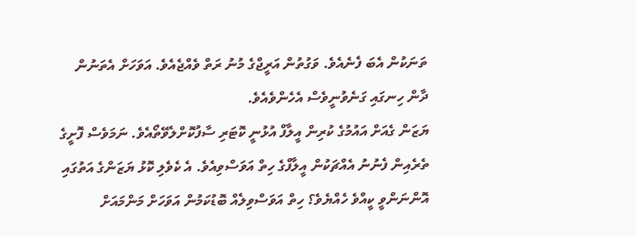ތަނަކުން އެބަ ފެނެއެވެ. ވަގުތުން އަރީޖްގެ މުނު ރަތް ވެއްޖެއެވެ. އަވަހަށް އެތަނުން ދާން ހިނގައި ގަނެވުނީވެސް އެހެންވެއެވެ.
ޔަޒަން ގެއަށް އައުމުގެ ކުރިން އީލާފް އުޅުނީ ކޮޓަރި ސާފުކޮށްލެވޭތޯއެވެ. ނަމަވެސް ފޮށީގެ ތެރެއިން ފެނުނު އެއްޗަކުން އީލާފްގެ ހިތް އަވަސްވިއެވެ. އެ ކެވެލި ކޮޅު ޔަޒަންގެ އަތުގައި އޮންނަންވީ ކީއްވެ ހެއްޔެވެ؟ ހިތް އަވަސްވިލެއް ބޮޑުކަމުން އަވަހަށް މަންމައަށް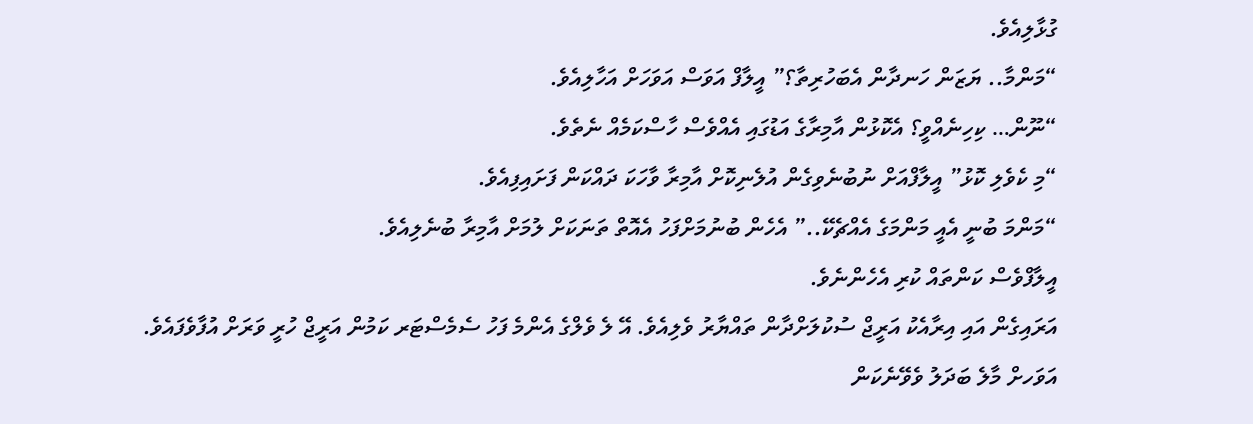ގުޅާލިއެވެ.
“މަންމާ.. ޔަޒަން ހަނދާން އެބަހުރިތާ؟” އީލާފް އަވަސް އަވަހަށް އަހާލިއެވެ.
“ނޫން… ކިހިނެއްވީ؟ އެކޮޅުން އާމިރާގެ އަޑުގައި އެއްވެސް ހާސްކަމެއް ނެތެވެ.
“މި ކެވެލި ކޮޅު” އީލާފްއަށް ނުބުނެވިގެން އުލެނިކޮށް އާމިރާ ވާހަކަ ދައްކަން ފަށައިފިއެވެ.
“މަންމަ ބުނީ އެއީ މަންމަގެ އެއްޗެކޭ..” އެހެން ބުނުމަށްފަހު އެއޮތް ތަނަކަށް ލުމަށް އާމިރާ ބުނެލިއެވެ.
އީލާފްވެސް ކަންތައް ކުރި އެހެންނެވެ.
އަރައިގެން އައި އިރާއެކު އަރީޖް ސުކުލަށްދާން ތައްޔާރު ވެލިއެވެ. އޭ ލެ ވެލްގެ އެންމެ ފަހު ސެމެސްޓަރ ކަމުން އަރީޖް ހުރީ ވަރަށް އުފާވެފައެވެ. އަވަހށް މާލެ ބަދަލު ވެވޭނެކަން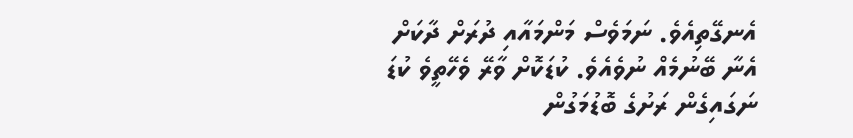އެނގޭތިއެވެ. ނަމަވެސް މަންމައާއި ދުރަށް ދާކަށް އެނާ ބޭނުމެއް ނުވެއެވެ. ކުޑަކޮށް ވާރޭ ވެހޭތީވެ ކުޑަ ނަގައިގެން ރަށުގެ ބޮޑުމަގުން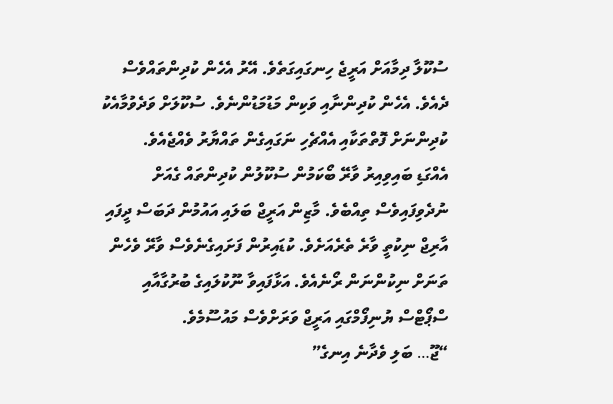ސުކޫލާ ދިމާއަށް އަރީޖެ ހިނގައިގަތެވެ. އޭރު އެހެން ކުދިންތައްވެސް ދެއެވެ. އެހެން ކުދިންނާއި ވަކިން މަޑުމަޑުންނެވެ. ސުކޫލަށް ވަދެވުމާއެކު ކުދިންނަށް ފޮތްތަކާއި އެއްޗެހި ނަގައިގެން ތައްޔާރު ވެއްޖެއެވެ.
އެއްގަޑި ބައިވިއިރު ވާރޭ ބޯކަމުން ސުކޫލުން ކުދިންތައް ގެއަށް ނުދެވިފައިވެސް ތިއްބެވެ. މާޒިން އަރީޖް ބަލައި އައުމުން ދަބަސް ދީފައި އާރިޖް ނިކުތީ ވާރެ ތެރެއަށެވެ. ކުޑައިރުން ފަށައިގެނެވެސް ވާރޭ ވެހެން ތަނަށް ނިކުންނަން ރޯނެއެވެ. އަޅާފައިވާ ނޫކުލައިގެ ބުރުގާއާއި ސްޕޯޓްސް ޔުނިފޯމްގައި އަރީޖް ވަރަށްވެސް މައުސޫމެވެ.
“ޖޫ… ބަލި ވެދާނެ އިނގެ”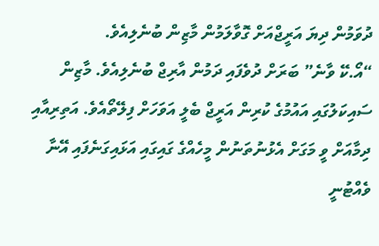ދުވަމުން ދިޔަ އަރީޖްއަށް ގޮވާލަމުން މާޒިން ބުނެލިއެވެ.
“އޯ.ކޭ ވާނެ” ބަރަށް ދުވެފައި ދަމުން އާރިޖް ބުނެލިއެވެ. މާޒިން ސައިކަލުގައި އައުމުގެ ކުރިން އަރީޖް ބެލީ އަވަހަށް ފިލޭތޯއެވެ. އަތިރިއާއި ދިމާއަށް ވީ މަގަށް އެޅުނުތަނުން މީހެއްގެ ގައިގައި އަޅައިގަނެފައި އޭނާ ވެއްޓުނީ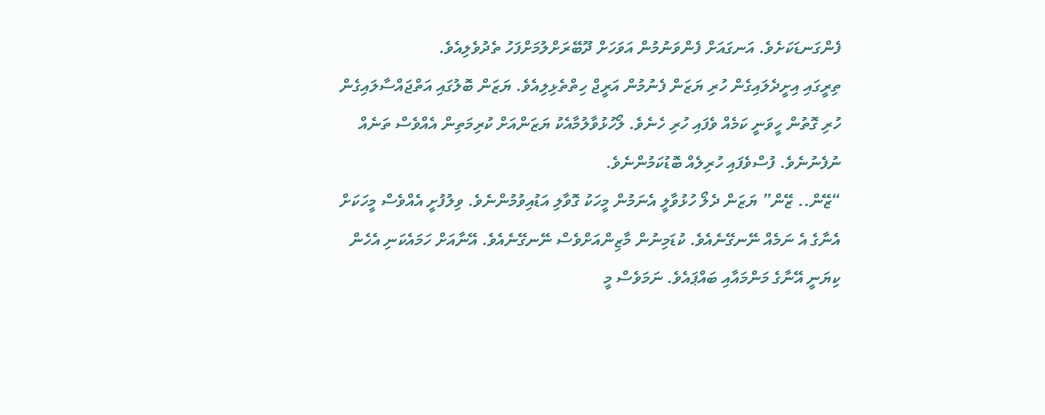ފެންގަނޑަކަށެވެ. އަނގައަށް ފެންވަނުމުން އަވަހަށް ދޫބޭރަށްލުމަށްފަހު ތެދުވެލިއެވެ.
ތިރީގައި އިށީދެލައިގެން ހުރި ޔަޒަން ފެނުމުން އަރީޖް ހިތްތެޅިލިއެވެ. ޔަޒަން ބޮލުގައި އަތްޖައްސާލައިގެން ހުރި ގޮތުން ހީވަނީ ކަމެއް ވެފައި ހުރި ހެނެވެ. ލޯހުޅުވާލުމާއެކު ޔަޒަންއަށް ކުރިމަތިން އެއްވެސް ތަނެއް ނުފެނުނެވެ. ފުސްވެފައި ހުރިލެއް ބޮޑުކަމުންނެވެ.
“ޒޭން.. ޒޭން” ޔަޒަން ދެލޯ ހުޅުވާލީ އެނަމުން މީހަކު ގޮވާލި އަޑުއިވުމުންނެވެ. ވިލުފުށީ އެއްވެސް މީހަކަށް އެނާގެ އެ ނަމެއް ނޭނގޭނެއެވެ. ކުޑަމިނުން މާޒިންއަށްވެސް ނޭނގޭނެއެވެ. އޭނާއަށް ހަމައެކަނި އެހެން ކިޔަނީ އޭނާގެ މަންމައާއި ބައްޕައެވެ. ނަމަވެސް މީ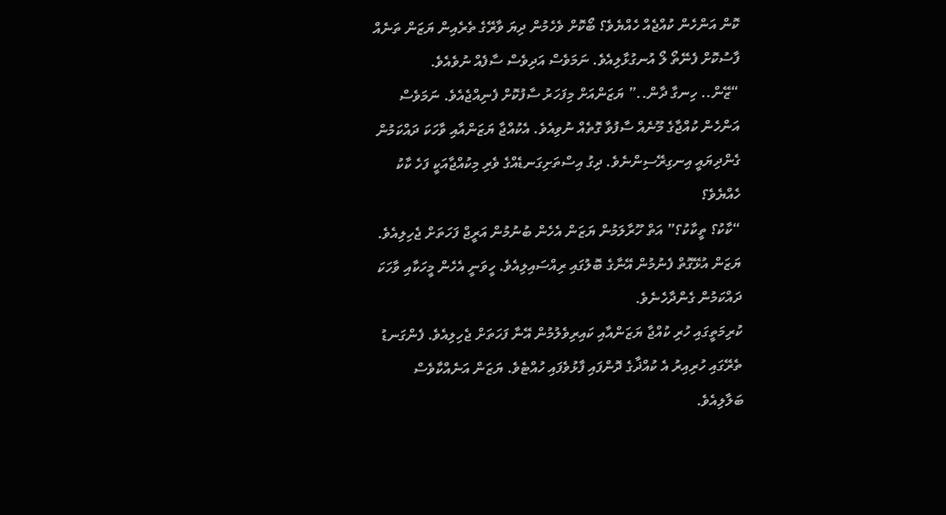ކޮން އަންހެން ކުއްޖެއް ހެއްޔެވެ؟ ބޯކޮށް ވެހެމުން ދިޔަ ވާރޭގެ ތެރެއިން ޔަޒަން ތަނެއް ފާސުކޮށް ފެނޭތޯ ލޯ އުނގުޅާލިއެވެ. ނަމަވެސް އަދިވެސް ސާފެއް ނުވެއެވެ.
“ޒޭން.. ހިނގާ ދާން..” ޔަޒަންއަށް މިފަހަރު ސާފުކޮށް ފެނިއްޖެއެވެ. ނަމަވެސް އަންހެން ކުއްޖާގެ މޫނެއް ސާފުވާ ގޮތެއް ނުވިއެވެ. އެކުއްޖާ ޔަޒަންއާއި ވާހަކަ ދައްކަމުން ގެންދިޔައީ އިނގިރޭސިންނެވެ. ދިގު އިސްތަށިގަނޑެއްގެ ވެރި މިކުއްޖާއަކީ ފަހެ ކާކު ހެއްޔެވެ؟
“ކާކު؟ ތީކާކު؟” އަތް ހޫރާލަމުން ޔަޒަން އެހެން ބުނުމުން އަރީޖް ފަހަތަށް ޖެހިލިއެވެ. ޔަޒަން އުޅޭގޮތް ފެނުމުން އޭނާގެ ބޮލުގައި ރިއްސައިލިއެވެ. ހީވަނީ އެހެން މީހަކާއި ވާހަކަ ދައްކަމުން ގެންދާހެނެވެ.
ކުރިމަތީގައި ހުރި ކުއްޖާ ޔަޒަންއާއި ކައިރިވެލުމުން އޭނާ ފަހަތަށް ޖެހިލިއެވެ. ފެންގަނޑު ތެރޭގައި ހުރިއިރު އެ ކުއްޛާގެ ދޮންފައި ފާޅުވެފައި ހުއްޓެވެ. ޔަޒަން އަނެއްކާވެސް ބަލާލިއެވެ.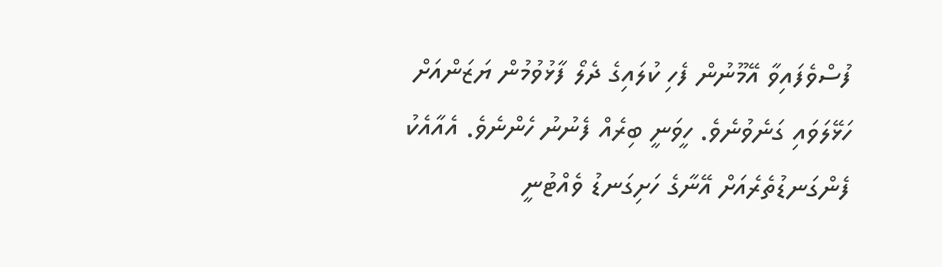ފުސްވެފައިވާ އޭމޫނުން ފެހި ކުލައިގެ ދެލޯ ފާޅުވުމުން ޔަޒަންއަށް ހަޅޭލަވައި ގަނެވުނެވެ. ހީވަނީ ބިރެއް ފެނުނު ހެންނެވެ. އެއާއެކު ފެންގަނޑުތެރެއަށް އޭނާގެ ހަށިގަނޑު ވެއްޓުނީ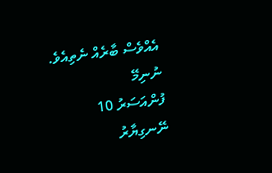އެއްވެސް ބާރެއް ނެތިއެވެ.
ނުނިމޭ
ފުންއަސަރު 10
ނޭނގިޔާރު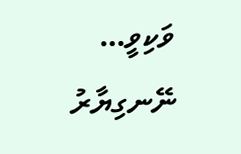ވަކިވީ…
ނޭނގިޔާރު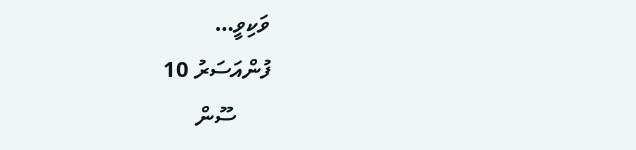ވަކިވީ…
ފުންއަސަރު 10
      ސޫން